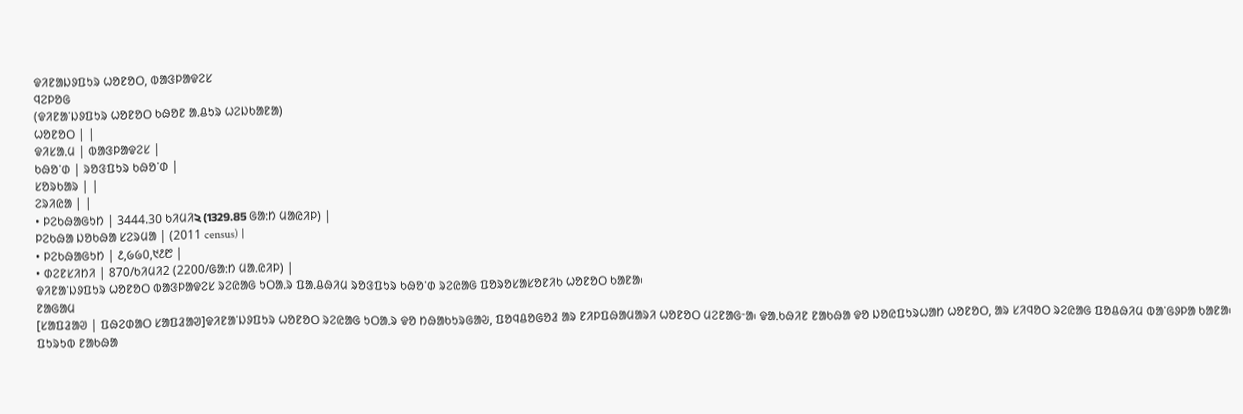ᱫᱤᱱᱟᱡᱽᱯᱩᱨ ᱦᱚᱱᱚᱛ, ᱵᱟᱝᱞᱟᱫᱮᱥ
ᱧᱮᱞᱚᱜ
(ᱫᱤᱱᱟᱸᱡᱽᱯᱩᱨ ᱦᱚᱱᱚᱛ ᱠᱷᱚᱱ ᱟᱹᱪᱩᱨ ᱦᱮᱡᱠᱟᱱᱟ)
ᱦᱚᱱᱚᱛ | |
ᱫᱤᱥᱟᱹᱢ | ᱵᱟᱝᱞᱟᱫᱮᱥ |
ᱠᱷᱚᱸᱰ | ᱨᱚᱝᱯᱩᱨ ᱠᱷᱚᱸᱰ |
ᱥᱚᱨᱠᱟᱨ | |
ᱮᱨᱤᱭᱟ | |
• ᱞᱮᱠᱷᱟᱜᱩᱴ | 3444.30 ᱠᱤᱢᱤ২ (1329.85 ᱜᱟᱺᱴ ᱢᱟᱭᱤᱞ) |
ᱞᱮᱠᱷᱟ ᱡᱚᱠᱷᱟ ᱥᱮᱨᱢᱟ | (2011 census) |
• ᱞᱮᱠᱷᱟᱜᱩᱴ | ᱒,᱙᱙᱐,᱑᱒᱘ |
• ᱰᱮᱱᱥᱤᱴᱤ | 870/ᱠᱤᱢᱤ2 (2200/ᱜᱟᱺᱴ ᱢᱟᱹᱭᱤᱞ) |
ᱫᱤᱱᱟᱸᱡᱽᱯᱩᱨ ᱦᱚᱱᱚᱛ ᱵᱟᱝᱞᱟᱫᱮᱥ ᱨᱮᱭᱟᱜ ᱩᱛᱟᱹᱨ ᱯᱟᱹᱪᱷᱤᱢ ᱨᱚᱝᱯᱩᱨ ᱠᱷᱚᱸᱰ ᱨᱮᱭᱟᱜ ᱯᱚᱨᱚᱥᱟᱥᱚᱱᱤᱠ ᱦᱚᱱᱚᱛ ᱠᱟᱱᱟ᱾
ᱱᱟᱜᱟᱢ
[ᱥᱟᱯᱲᱟᱣ | ᱯᱷᱮᱰᱟᱛ ᱥᱟᱯᱲᱟᱣ]ᱫᱤᱱᱟᱸᱡᱽᱯᱩᱨ ᱦᱚᱱᱚᱛ ᱨᱮᱭᱟᱜ ᱩᱛᱟᱹᱨ ᱫᱚ ᱴᱷᱟᱠᱩᱨᱜᱟᱶ, ᱯᱚᱧᱪᱚᱜᱚᱲ ᱟᱨ ᱱᱤᱞᱯᱷᱟᱢᱟᱨᱤ ᱦᱚᱱᱚᱛ ᱢᱮᱱᱟᱜᱼᱟ᱾ ᱫᱟᱹᱠᱷᱤᱱ ᱱᱟᱠᱷᱟ ᱫᱚ ᱡᱚᱭᱯᱩᱨᱦᱟᱴ ᱦᱚᱱᱚᱛ, ᱟᱨ ᱥᱤᱧᱚᱛ ᱨᱮᱭᱟᱜ ᱯᱚᱪᱷᱤᱢ ᱵᱟᱸᱜᱽᱞᱟ ᱠᱟᱱᱟ᱾ ᱯᱩᱨᱩᱵ ᱱᱟᱠᱷᱟ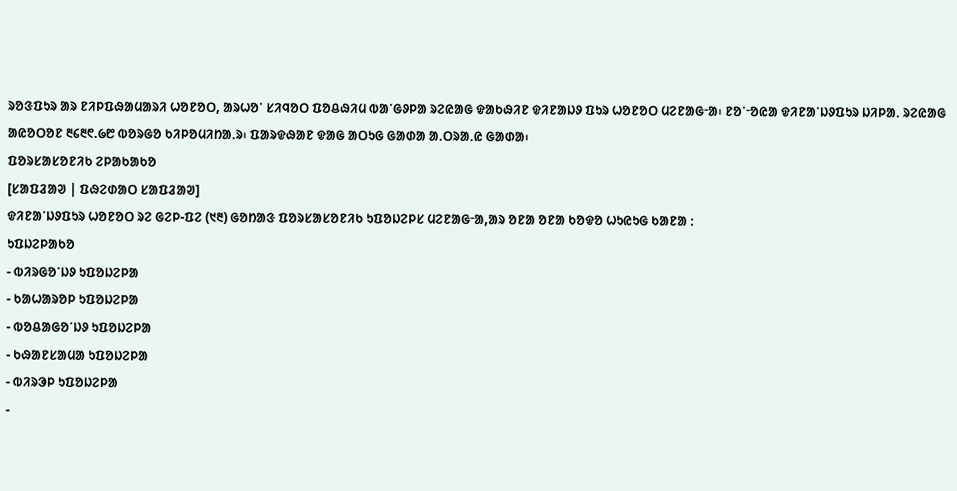ᱨᱚᱝᱯᱩᱨ ᱟᱨ ᱱᱤᱞᱯᱷᱟᱢᱟᱨᱤ ᱦᱚᱱᱚᱛ, ᱟᱨᱦᱚᱸ ᱥᱤᱧᱚᱛ ᱯᱚᱪᱷᱤᱢ ᱵᱟᱸᱜᱽᱞᱟ ᱨᱮᱭᱟᱜ ᱫᱟᱠᱷᱤᱱ ᱫᱤᱱᱟᱡᱽ ᱯᱩᱨ ᱦᱚᱱᱚᱛ ᱢᱮᱱᱟᱜᱼᱟ᱾ ᱱᱚᱸᱼᱚᱭᱟ ᱫᱤᱱᱟᱸᱡᱽᱯᱩᱨ ᱡᱤᱞᱟᱹ ᱨᱮᱭᱟᱜ ᱟᱭᱚᱛᱚᱱ ᱓᱔᱓᱖.᱙᱘ ᱵᱚᱨᱜᱚ ᱠᱤᱞᱚᱢᱤᱴᱟᱹᱨ᱾ ᱯᱟᱨᱫᱷᱟᱱ ᱫᱟᱜ ᱟᱛᱩᱜ ᱜᱟᱰᱟ ᱟᱹᱛᱨᱟᱹᱭ ᱜᱟᱰᱟ᱾
ᱯᱚᱨᱥᱟᱥᱚᱱᱤᱠ ᱮᱞᱟᱠᱟᱠᱚ
[ᱥᱟᱯᱲᱟᱣ | ᱯᱷᱮᱰᱟᱛ ᱥᱟᱯᱲᱟᱣ]
ᱫᱤᱱᱟᱸᱡᱽᱯᱩᱨ ᱦᱚᱱᱚᱛ ᱨᱮ ᱜᱮᱞ-ᱯᱮ (᱑᱓) ᱜᱚᱴᱟᱝ ᱯᱚᱨᱥᱟᱥᱚᱱᱤᱠ ᱩᱯᱚᱡᱮᱞᱥ ᱢᱮᱱᱟᱜᱼᱟ,ᱟᱨ ᱚᱱᱟ ᱚᱱᱟ ᱠᱚᱫᱚ ᱦᱩᱭᱩᱜ ᱠᱟᱱᱟ ᱺ
ᱩᱯᱡᱮᱞᱟᱠᱚ
- ᱵᱤᱨᱜᱚᱸᱡᱽ ᱩᱯᱚᱡᱮᱞᱟ
- ᱠᱟᱦᱟᱨᱚᱞ ᱩᱯᱚᱡᱮᱞᱟ
- ᱵᱚᱪᱟᱜᱚᱸᱡᱽ ᱩᱯᱚᱡᱮᱞᱟ
- ᱠᱷᱟᱱᱥᱟᱢᱟ ᱩᱯᱚᱡᱮᱞᱟ
- ᱵᱤᱨᱳᱞ ᱩᱯᱚᱡᱮᱞᱟ
-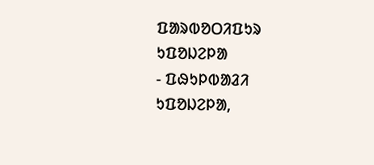ᱯᱟᱨᱵᱚᱛᱤᱯᱩᱨ ᱩᱯᱚᱡᱮᱞᱟ
- ᱯᱷᱩᱞᱵᱟᱲᱤ ᱩᱯᱚᱡᱮᱞᱟ,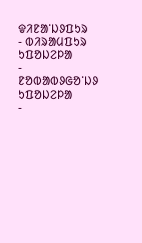ᱫᱤᱱᱟᱸᱡᱽᱯᱩᱨ
- ᱵᱤᱨᱟᱢᱯᱩᱨ ᱩᱯᱚᱡᱮᱞᱟ
- ᱱᱚᱵᱟᱵᱽᱜᱚᱸᱡᱽ ᱩᱯᱚᱡᱮᱞᱟ
-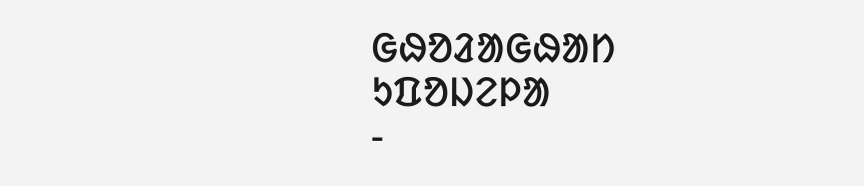ᱜᱷᱚᱲᱟᱜᱷᱟᱴ ᱩᱯᱚᱡᱮᱞᱟ
-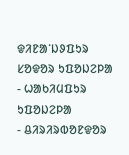ᱫᱤᱱᱟᱸᱡᱽᱯᱩᱨ ᱥᱚᱫᱚᱨ ᱩᱯᱚᱡᱮᱞᱟ
- ᱦᱟᱠᱤᱢᱯᱩᱨ ᱩᱯᱚᱡᱮᱞᱟ
- ᱪᱤᱨᱤᱨᱵᱚᱱᱫᱚᱨ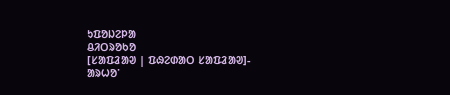ᱩᱯᱚᱡᱮᱞᱟ
ᱪᱤᱛᱨᱚᱠᱚ
[ᱥᱟᱯᱲᱟᱣ | ᱯᱷᱮᱰᱟᱛ ᱥᱟᱯᱲᱟᱣ]-
ᱟᱨᱦᱚᱸ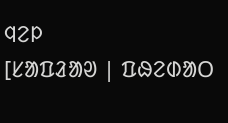ᱧᱮᱞ
[ᱥᱟᱯᱲᱟᱣ | ᱯᱷᱮᱰᱟᱛ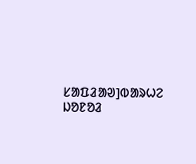ᱥᱟᱯᱲᱟᱣ]ᱵᱟᱨᱦᱮ ᱡᱚᱱᱚᱲ